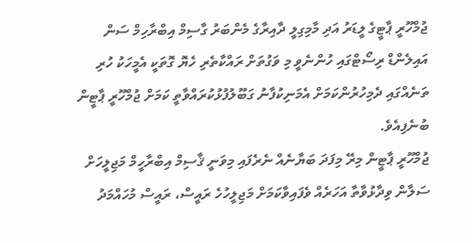ޖުމްހޫރީ ޕާޓީގެ ލީޑަރު އަދި މާމިގިލީ ދާއިރާގެ މެންބަރު ގާސިމް އިބްރާހިމް ސަން އައިލެންޑް ރިސޯޓްގައި ހުންނެވީ މި ވަގުތަށް ރައްކާތެރި ހެޔޮ ގޮތަކީ އެމީހަކު ހުރި ތަނެއްގައި ދެމިހުރުންކަމަށް އެމަނިކުފާނު ގަބޫލުފުޅުކުރައްވާތީ ކަމަށް ޖުމްހޫރީ ޕާޓީން ބުނެފިއެވެ.
ޖުމްހޫރީ ޕާޓީން މިރޭ މިފަދަ ބަޔާނެއް ނެރެފައި މިވަނީ ޤާސިމް އިބްރާހީމް މަޖިލީހަށް ސަލާން ވިދާޅުވާތާ އަހަރެއް ވެފައިވާކަމަށް މަޖިލީހުހެ ރައީސް، ރައީސް މުހައްމަދު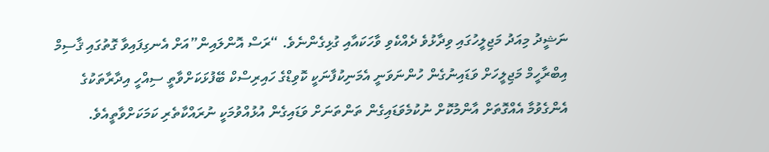ނަޝީދު މިއަދު މަޖިލީހުގައި ވިދާޅުވެ ދެއްކެވި ވާހަކައާއި ގުޅިގެންނެވެ. “ރަސް އޮންލައިން”އަށް އެނގިފައިވާ ގޮތުގައި ޤާސިމް އިބްރާހީމް މަޖިލީހަށް ވަޑައިނުގެން ހުންނަވަނީ އެމަނިކުފާނަކީ ކޮވިޑްގެ ހައިރިސްކް ބޭފުޅަކަށްވާތީ ސިއްހީ އިދާރާތަކުގެ އެންގެވުމާ އެއްގޮތަށް އާންމުކޮށް ނުކުމެވަޑައިގެން ތަންތަނަށް ވަޑައިގެން އުޅުއްވުމަކީ ނުރައްކާތެރި ކަމަކަށްވާތީއެވެ.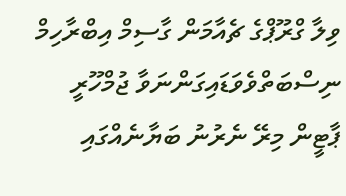ވިލާ ގްރޫޕްގެ ޗެއާމަން ގާސިމް އިބްރާހިމް ނިސްބަތްވެވަޑައިގަންނަވާ ޖުމްހޫރީ ޕާޓީން މިރޭ ނެރުނު ބަޔާނެއްގައި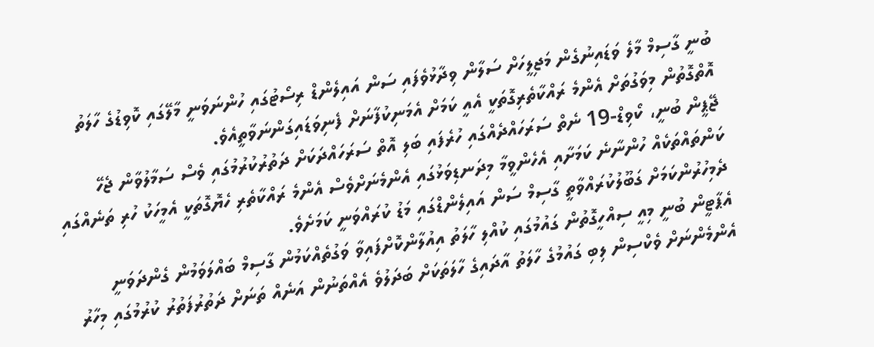ބުނީ ގާސިމް މާލެ ވަޑައިނުގެން މަޖިލީހަށް ސަލާން ވިދާޅުވެފައި ސަން އައިލެންޑް ރިސޯޓުގައި ހުންނަވަނީ މާލޭގައި ކޮވިޑުގެ ހާލަތު އޮތްގޮތުން މިވަގުތަށް އެންމެ ރައްކާތެރިގޮތަކީ އެއީ ކަމަށް އެމަނިކުފާނަށް ފެނިވަޑައިގަންނަވާތީއެވެ.
ޖޭޕީން ބުނީ، ކޯވިޑް-19 ނެތް ސަރަހައްދެއްގައި ހުރެފައި ބަލި އޮތް ސަރަހައްދަކަށް ދަތުރުކުރުމުގައި ވެސް ސަމާލުވާން ޖެހޭ ކަންތައްތަކެއް ހުންނާނެ ކަމަށާއި އެހެންވީމާ މިދަނޑިވަޅުގައި އެންމެނަށްވެސް އެންމެ ރައްކާތެރި ހެޔޮގޮތަކީ އެމީހަކު ހުރި ތަނެއްގައި ދެމިހުރުންކަމަށް ގަބޫލުކުރައްވާތީ ގާސިމް ސަން އައިލެންޑްގައި މަޑު ކުރައްވަނީ ކަމަށެވެ.
އެޕާޓީން ބުނީ މިއީ ސިއްހީގޮތުން ގައުމުގައި ކުއްލި ހާލަތު އިއުލާންކޮށްފައިވާ ވަގުތެއްކަމުން ގާސިމް ބައްލަވަމުން ގެންދަވަނީ އެންމެންނަށް ވެކްސިން ލިބި ގައުމުގެ ހާލަތު އާދައިގެ ހާލަތަކަށް ބަދަލުވެ އެއްތަނުން އަނެއް ތަނަށް ދަތުރުފަތުރު ކުރުމުގައި މިހާރު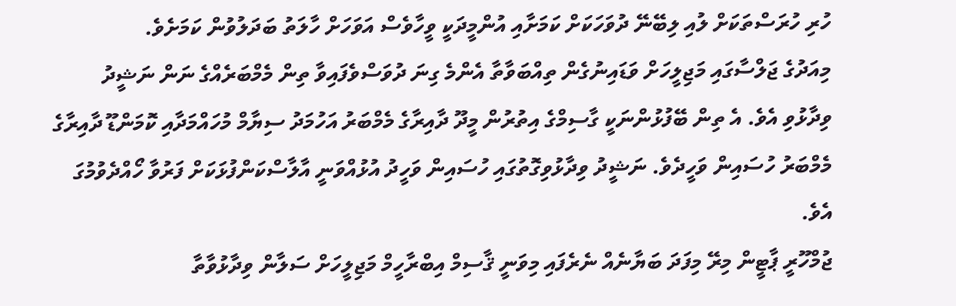ހުރި ހުރަސްތަކަށް ލުއި ލިބޭނޭ ދުވަހަކަށް ކަމަށާއި އުންމީދަކީ ވީހާވެސް އަވަހަށް ހާލަތު ބަދަލުވުން ކަމަށެވެ.
މިއަދުގެ ޖަލްސާގައި މަޖިލީހަށް ވަޑައިނުގެން ތިއްބަވާތާ އެންމެ ގިނަ ދުވަސްވެފައިވާ ތިން މެމްބަރެއްގެ ނަން ނަޝީދު ވިދާޅުވި އެވެ. އެ ތިން ބޭފުޅުންނަކީ ގާސިމްގެ އިތުރުން މީދޫ ދާއިރާގެ މެމްބަރު އަހުމަދު ސިޔާމް މުހައްމަދާއި ކޮމަންޑޫ ދާއިރާގެ މެމްބަރު ހުސައިން ވަހީދެވެ. ނަޝީދު ވިދާޅުވިގޮތުގައި ހުސައިން ވަހީދު އުޅުއްވަނީ އާލާސްކަންފުޅަކަށް ފަރުވާ ހޯއްދެވުމުގަ އެވެ.
ޖުމްހޫރީ ޕާޓީން މިރޭ މިފަދަ ބަޔާނެއް ނެރެފައި މިވަނީ ޤާސިމް އިބްރާހީމް މަޖިލީހަށް ސަލާން ވިދާޅުވާތާ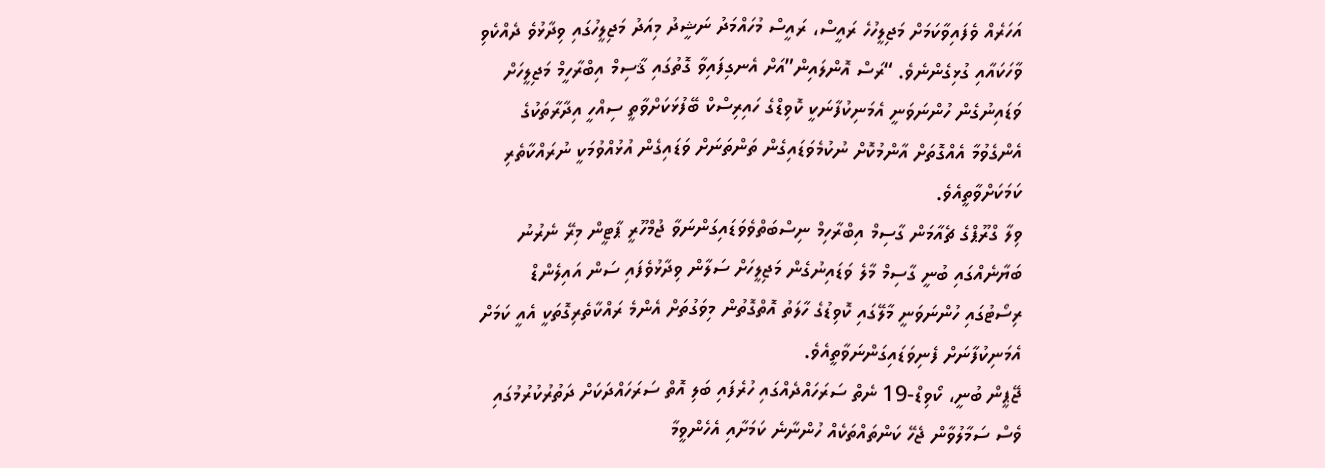އަހަރެއް ވެފައިވާކަމަށް މަޖިލީހުހެ ރައީސް، ރައީސް މުހައްމަދު ނަޝީދު މިއަދު މަޖިލީހުގައި ވިދާޅުވެ ދެއްކެވި ވާހަކައާއި ގުޅިގެންނެވެ. “ރަސް އޮންލައިން”އަށް އެނގިފައިވާ ގޮތުގައި ޤާސިމް އިބްރާހީމް މަޖިލީހަށް ވަޑައިނުގެން ހުންނަވަނީ އެމަނިކުފާނަކީ ކޮވިޑްގެ ހައިރިސްކް ބޭފުޅަކަށްވާތީ ސިއްހީ އިދާރާތަކުގެ އެންގެވުމާ އެއްގޮތަށް އާންމުކޮށް ނުކުމެވަޑައިގެން ތަންތަނަށް ވަޑައިގެން އުޅުއްވުމަކީ ނުރައްކާތެރި ކަމަކަށްވާތީއެވެ.
ވިލާ ގްރޫޕްގެ ޗެއާމަން ގާސިމް އިބްރާހިމް ނިސްބަތްވެވަޑައިގަންނަވާ ޖުމްހޫރީ ޕާޓީން މިރޭ ނެރުނު ބަޔާނެއްގައި ބުނީ ގާސިމް މާލެ ވަޑައިނުގެން މަޖިލީހަށް ސަލާން ވިދާޅުވެފައި ސަން އައިލެންޑް ރިސޯޓުގައި ހުންނަވަނީ މާލޭގައި ކޮވިޑުގެ ހާލަތު އޮތްގޮތުން މިވަގުތަށް އެންމެ ރައްކާތެރިގޮތަކީ އެއީ ކަމަށް އެމަނިކުފާނަށް ފެނިވަޑައިގަންނަވާތީއެވެ.
ޖޭޕީން ބުނީ، ކޯވިޑް-19 ނެތް ސަރަހައްދެއްގައި ހުރެފައި ބަލި އޮތް ސަރަހައްދަކަށް ދަތުރުކުރުމުގައި ވެސް ސަމާލުވާން ޖެހޭ ކަންތައްތަކެއް ހުންނާނެ ކަމަށާއި އެހެންވީމާ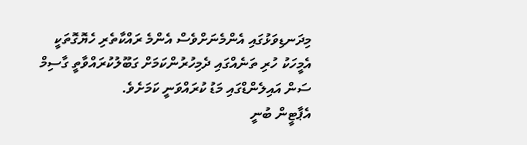މިދަނޑިވަޅުގައި އެންމެނަށްވެސް އެންމެ ރައްކާތެރި ހެޔޮގޮތަކީ އެމީހަކު ހުރި ތަނެއްގައި ދެމިހުރުންކަމަށް ގަބޫލުކުރައްވާތީ ގާސިމް ސަން އައިލެންޑްގައި މަޑު ކުރައްވަނީ ކަމަށެވެ.
އެޕާޓީން ބުނީ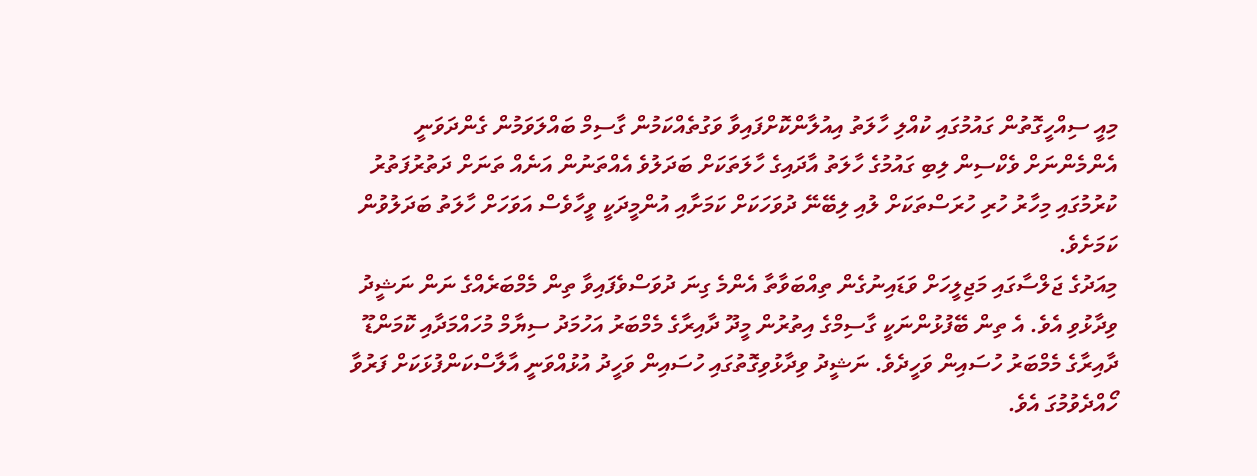މިއީ ސިއްހީގޮތުން ގައުމުގައި ކުއްލި ހާލަތު އިއުލާންކޮށްފައިވާ ވަގުތެއްކަމުން ގާސިމް ބައްލަވަމުން ގެންދަވަނީ އެންމެންނަށް ވެކްސިން ލިބި ގައުމުގެ ހާލަތު އާދައިގެ ހާލަތަކަށް ބަދަލުވެ އެއްތަނުން އަނެއް ތަނަށް ދަތުރުފަތުރު ކުރުމުގައި މިހާރު ހުރި ހުރަސްތަކަށް ލުއި ލިބޭނޭ ދުވަހަކަށް ކަމަށާއި އުންމީދަކީ ވީހާވެސް އަވަހަށް ހާލަތު ބަދަލުވުން ކަމަށެވެ.
މިއަދުގެ ޖަލްސާގައި މަޖިލީހަށް ވަޑައިނުގެން ތިއްބަވާތާ އެންމެ ގިނަ ދުވަސްވެފައިވާ ތިން މެމްބަރެއްގެ ނަން ނަޝީދު ވިދާޅުވި އެވެ. އެ ތިން ބޭފުޅުންނަކީ ގާސިމްގެ އިތުރުން މީދޫ ދާއިރާގެ މެމްބަރު އަހުމަދު ސިޔާމް މުހައްމަދާއި ކޮމަންޑޫ ދާއިރާގެ މެމްބަރު ހުސައިން ވަހީދެވެ. ނަޝީދު ވިދާޅުވިގޮތުގައި ހުސައިން ވަހީދު އުޅުއްވަނީ އާލާސްކަންފުޅަކަށް ފަރުވާ ހޯއްދެވުމުގަ އެވެ.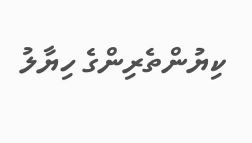ކިޔުންތެރިންގެ ހިޔާލު